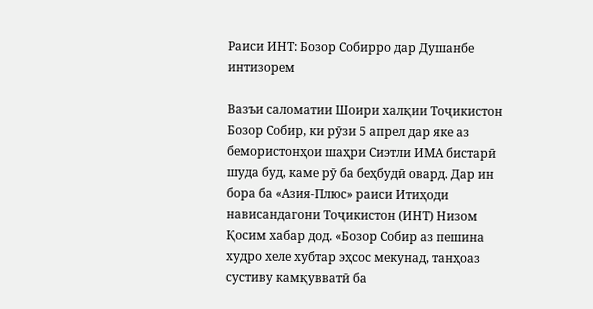Раиси ИНТ: Бозор Собирро дар Душанбе интизорем

Вазъи саломатии Шоири халқии Тоҷикистон Бозор Собир, ки рӯзи 5 апрел дар яке аз бемористонҳои шаҳри Сиэтли ИМА бистарӣ шуда буд, каме рӯ ба беҳбудӣ овард. Дар ин бора ба «Азия-Плюс» раиси Итиҳоди нависандагони Тоҷикистон (ИНТ) Низом Қосим хабар дод. «Бозор Собир аз пешина худро хеле хубтар эҳсос мекунад, танҳоаз  сустиву камқувватӣ ба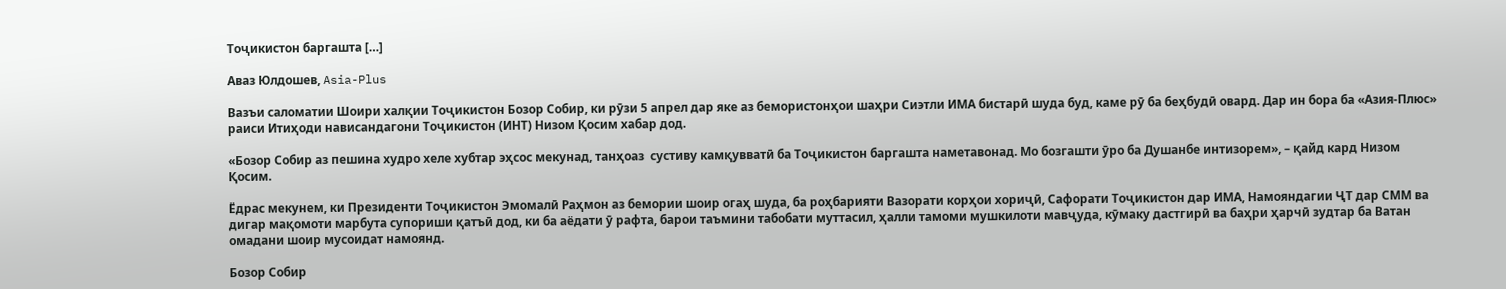Тоҷикистон баргашта […]

Аваз Юлдошев, Asia-Plus

Вазъи саломатии Шоири халқии Тоҷикистон Бозор Собир, ки рӯзи 5 апрел дар яке аз бемористонҳои шаҳри Сиэтли ИМА бистарӣ шуда буд, каме рӯ ба беҳбудӣ овард. Дар ин бора ба «Азия-Плюс» раиси Итиҳоди нависандагони Тоҷикистон (ИНТ) Низом Қосим хабар дод.

«Бозор Собир аз пешина худро хеле хубтар эҳсос мекунад, танҳоаз  сустиву камқувватӣ ба Тоҷикистон баргашта наметавонад. Мо бозгашти ӯро ба Душанбе интизорем», – қайд кард Низом Қосим.

Ёдрас мекунем, ки Президенти Тоҷикистон Эмомалӣ Раҳмон аз бемории шоир огаҳ шуда, ба роҳбарияти Вазорати корҳои хориҷӣ, Сафорати Тоҷикистон дар ИМА, Намояндагии ҶТ дар СММ ва дигар мақомоти марбута супориши қатъӣ дод, ки ба аёдати ӯ рафта, барои таъмини табобати муттасил, ҳалли тамоми мушкилоти мавҷуда, кӯмаку дастгирӣ ва баҳри ҳарчӣ зудтар ба Ватан омадани шоир мусоидат намоянд.

Бозор Собир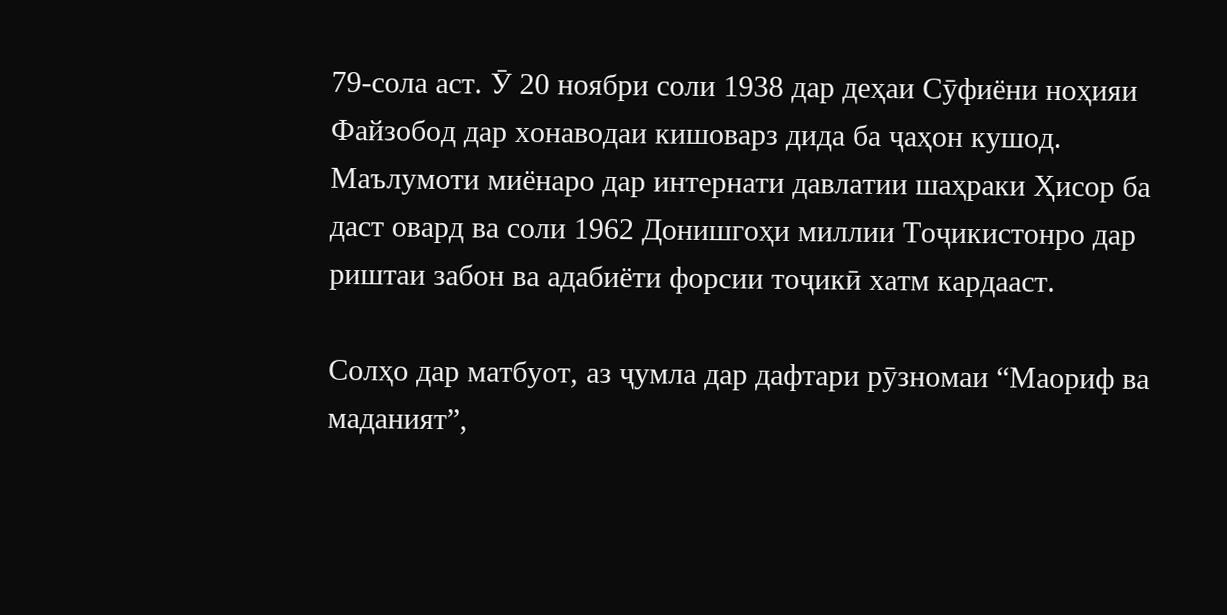79-сола аст. Ӯ 20 ноябри соли 1938 дар деҳаи Сӯфиёни ноҳияи Файзобод дар хонаводаи кишоварз дида ба ҷаҳон кушод. Маълумоти миёнаро дар интернати давлатии шаҳраки Ҳисор ба даст овард ва соли 1962 Донишгоҳи миллии Тоҷикистонро дар риштаи забон ва адабиёти форсии тоҷикӣ хатм кардааст.

Солҳо дар матбуот, аз ҷумла дар дафтари рӯзномаи “Маориф ва маданият”,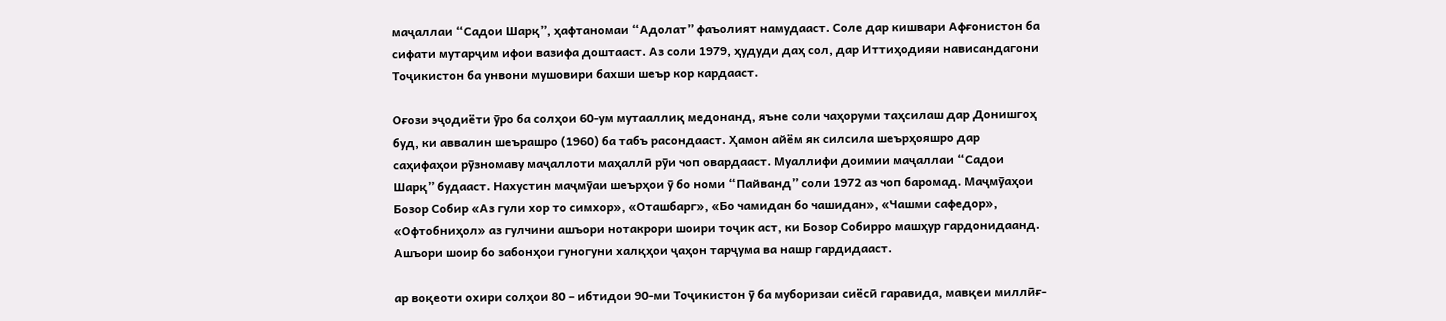маҷаллаи “Садои Шарқ”, ҳафтаномаи “Адолат” фаъолият намудааст. Соле дар кишвари Афғонистон ба сифати мутарҷим ифои вазифа доштааст. Аз соли 1979, ҳудуди даҳ сол, дар Иттиҳодияи нависандагони Тоҷикистон ба унвони мушовири бахши шеър кор кардааст.

Оғози эҷодиёти ӯро ба солҳои 60-ум мутааллиқ медонанд, яъне соли чаҳоруми таҳсилаш дар Донишгоҳ буд, ки аввалин шеърашро (1960) ба табъ расондааст. Ҳамон айём як силсила шеърҳояшро дар саҳифаҳои рӯзномаву маҷаллоти маҳаллӣ рӯи чоп овардааст. Муаллифи доимии маҷаллаи “Садои Шарқ” будааст. Нахустин маҷмӯаи шеърҳои ӯ бо номи “Пайванд” соли 1972 аз чоп баромад. Маҷмӯаҳои Бозор Собир «Аз гули хор то симхор», «Оташбарг», «Бо чамидан бо чашидан», «Чашми сафедор», «Офтобниҳол» аз гулчини ашъори нотакрори шоири тоҷик аст, ки Бозор Собирро машҳур гардонидаанд. Ашъори шоир бо забонҳои гуногуни халқҳои ҷаҳон тарҷума ва нашр гардидааст.

ар воқеоти охири солҳои 80 – ибтидои 90-ми Тоҷикистон ӯ ба муборизаи сиёсӣ гаравида, мавқеи миллӣғ-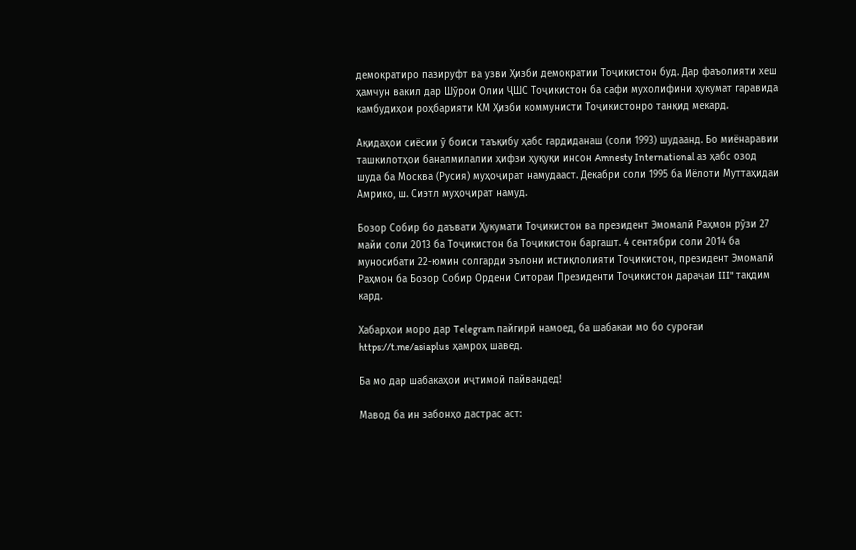демократиро пазируфт ва узви Ҳизби демократии Тоҷикистон буд. Дар фаъолияти хеш ҳамчун вакил дар Шӯрои Олии ҶШС Тоҷикистон ба сафи мухолифини ҳукумат гаравида камбудиҳои роҳбарияти КМ Ҳизби коммунисти Тоҷикистонро танқид мекард.

Ақидаҳои сиёсии ӯ боиси таъқибу ҳабс гардиданаш (соли 1993) шудаанд. Бо миёнаравии ташкилотҳои баналмилалии ҳифзи ҳуқуқи инсон Amnesty International аз ҳабс озод шуда ба Москва (Русия) муҳоҷират намудааст. Декабри соли 1995 ба Иёлоти Муттаҳидаи Амрико, ш. Сиэтл муҳоҷират намуд.

Бозор Собир бо даъвати Ҳукумати Тоҷикистон ва президент Эмомалӣ Раҳмон рӯзи 27 майи соли 2013 ба Тоҷикистон ба Тоҷикистон баргашт. 4 сентябри соли 2014 ба муносибати 22-юмин солгарди эълони истиқлолияти Тоҷикистон, президент Эмомалӣ Раҳмон ба Бозор Собир Ордени Ситораи Президенти Тоҷикистон дараҷаи III" тақдим кард.

Хабарҳои моро дар Telegram пайгирӣ намоед, ба шабакаи мо бо суроғаи  https://t.me/asiaplus  ҳамроҳ шавед.

Ба мо дар шабакаҳои иҷтимоӣ пайвандед!

Мавод ба ин забонҳо дастрас аст: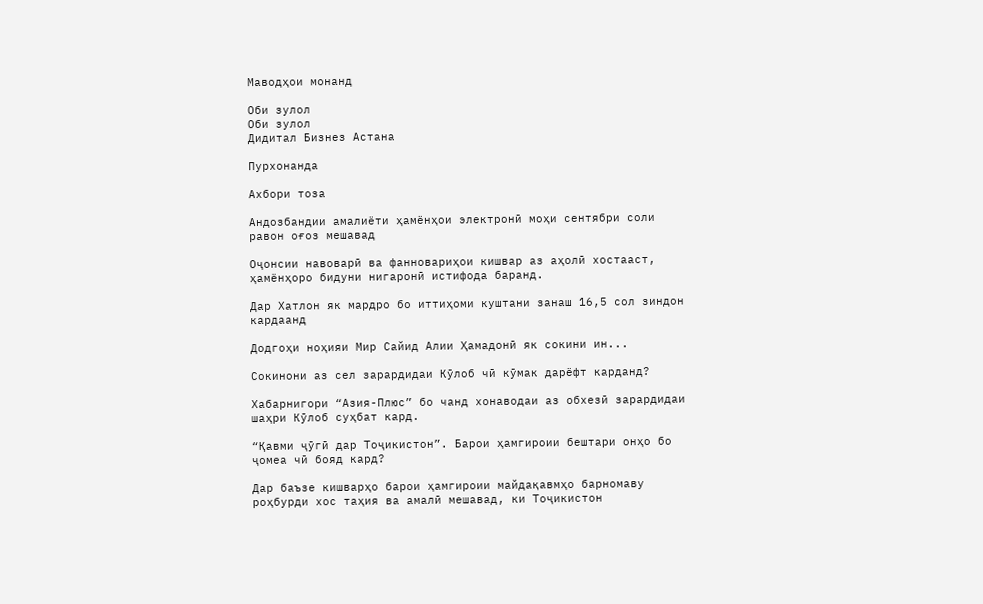Маводҳои монанд

Оби зулол
Оби зулол
Дидитал Бизнез Астана

Пурхонанда

Ахбори тоза

Андозбандии амалиёти ҳамёнҳои электронӣ моҳи сентябри соли равон оғоз мешавад

Оҷонсии навоварӣ ва фанновариҳои кишвар аз аҳолӣ хостааст, ҳамёнҳоро бидуни нигаронӣ истифода баранд.

Дар Хатлон як мардро бо иттиҳоми куштани занаш 16,5 сол зиндон кардаанд

Додгоҳи ноҳияи Мир Сайид Алии Ҳамадонӣ як сокини ин...

Сокинони аз сел зарардидаи Кӯлоб чӣ кӯмак дарёфт карданд?

Хабарнигори “Азия-Плюс” бо чанд хонаводаи аз обхезӣ зарардидаи шаҳри Кӯлоб суҳбат кард.

“Қавми ҷӯгӣ дар Тоҷикистон”. Барои ҳамгироии бештари онҳо бо ҷомеа чӣ бояд кард?

Дар баъзе кишварҳо барои ҳамгироии майдақавмҳо барномаву роҳбурди хос таҳия ва амалӣ мешавад, ки Тоҷикистон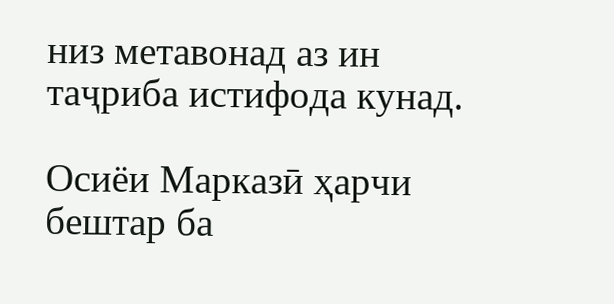низ метавонад аз ин таҷриба истифода кунад.

Осиёи Марказӣ ҳарчи бештар ба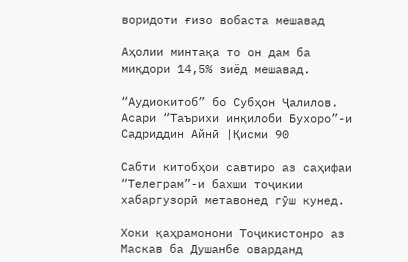воридоти ғизо вобаста мешавад

Аҳолии минтақа то он дам ба миқдори 14,5% зиёд мешавад.

“Аудиокитоб” бо Субҳон Ҷалилов. Асари “Таърихи инқилоби Бухоро”-и Садриддин Айнӣ |Қисми 90

Cабти китобҳои савтиро аз саҳифаи “Телеграм”-и бахши тоҷикии хабаргузорӣ метавонед гӯш кунед.

Хоки қаҳрамонони Тоҷикистонро аз Маскав ба Душанбе оварданд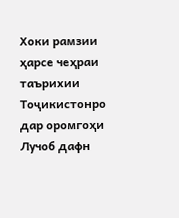Хоки рамзии ҳарсе чеҳраи таърихии Тоҷикистонро дар оромгоҳи Лучоб дафн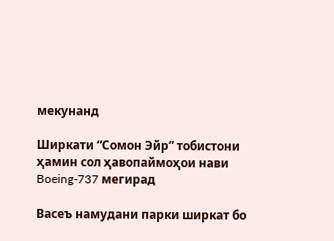мекунанд

Ширкати “Сомон Эйр” тобистони ҳамин сол ҳавопаймоҳои нави Boeing-737 мегирад

Васеъ намудани парки ширкат бо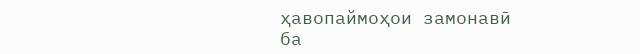ҳавопаймоҳои замонавӣ ба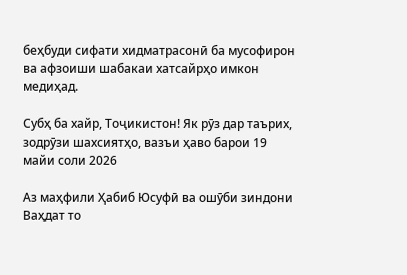беҳбуди сифати хидматрасонӣ ба мусофирон ва афзоиши шабакаи хатсайрҳо имкон медиҳад.

Субҳ ба хайр, Тоҷикистон! Як рӯз дар таърих, зодрӯзи шахсиятҳо, вазъи ҳаво барои 19 майи соли 2026

Аз маҳфили Ҳабиб Юсуфӣ ва ошӯби зиндони Ваҳдат то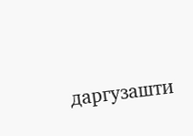даргузашти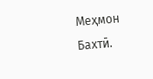Меҳмон Бахтӣ.